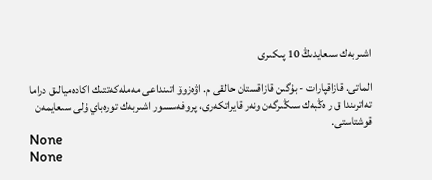اشىربەك سىعايدىڭ 10 پىكىرى

الماتى. قازاقپارات - بۇگىن قازاقستان حالقى م. اۋەزوۆ اتىنداعى مەملەكەتتىك اكادەميالىق دراما تەاترىندا ق ر ەڭبەك سىڭىرگەن ونەر قايراتكەرى، پروفەسسور اشىربەك تورەباي ۇلى سىعايمەن قوشتاستى.
None
None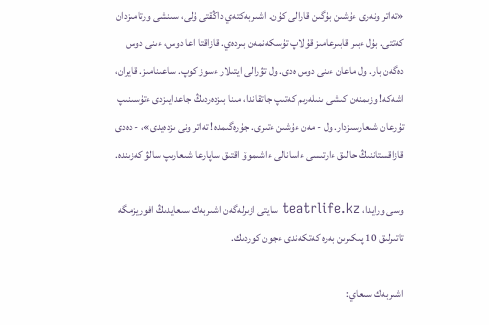«تەاتر ونەرى ءۇشىن بۇگىن قارالى كۇن. اشىربەكتەي داڭقتى ۇلى، سىنشى ورتامىزدان كەتتى. بۇل ءبىر قابىرعامىز قۇلاپ تۇسكەنمەن بىردەي. قازاقتا اعا دوس، ءىنى دوس دەگەن بار. ول ماعان ءىنى دوس ەدى. ول تۋرالى ايتىلار ءسوز كوپ. ساعىنامىز. قايران، اشەكە! وزىمنەن كىشى ىنىلەرىم كەتىپ جاتقاندا، مىنا بىزدەردىڭ جاعدايىزدى ءتۇسىنىپ تۇرعان شىعارسىزدار. ول - مەن ءۇشىن ءتىرى. جۇرەگىمدە! تەاتر ونى ىزدەيدى»، - دەدى قازاقستاننىڭ حالىق ءارتىسى ءاسانالى ءاشىموۆ اقتىق ساپارعا شىعارىپ سالۋ كەزىندە.

وسى ورايدا، teatrlife.kz سايتى ازىرلەگەن اشىربەك سىعايدىڭ افوريزمگە تاتىرلىق 10 پىكىرىن بەرە كەتكەندى ءجون كوردىك.

اشىربەك سىعاي: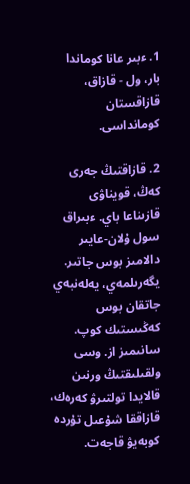1. ءبىر عانا كوماندا بار، ول - قازاق، قازاقستان كومانداسى.

2. قازاقتىڭ جەرى كەڭ، قويناۋى قازىناعا باي. ءبىراق سول ۇلان-عايىر دالامىز بوس جاتىر. يگەرىلمەي، يەلەنبەي جاتقان بوس كەڭىستىك كوپ. سانىمىز از. وسى ولقىلىقتىڭ ورنىن قالايدا تولتىرۋ كەرەك، قازاققا شۇعىل تۇردە كوبەيۋ قاجەت.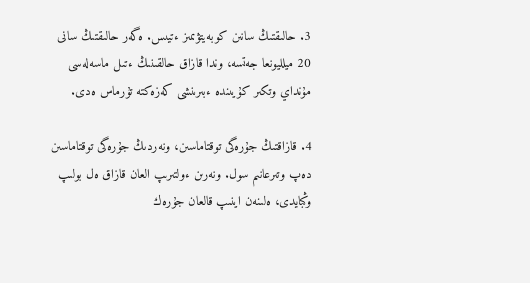3. حالىقتىڭ سانىن كوبەيتۋىمىز ءتيىس. ەگەر حالىقتىڭ سانى 20 ميلليونعا جەتسە، وندا قازاق حالقىنىڭ ءتىل ماسەلەسى مۇنداي وتكىر كۇيىندە ءبىرىنشى كەزەكتە تۇرماس ەدى.

4. قازاقتىڭ جۇرەگى توقتاماسىن، ونەردىڭ جۇرەگى توقتاماسىن دەپ وتىرعانىم سول. ونەرىن ءولتىرىپ العان قازاق ەل بولىپ وڭبايدى، ەلىنەن اينىپ قالعان جۇرەك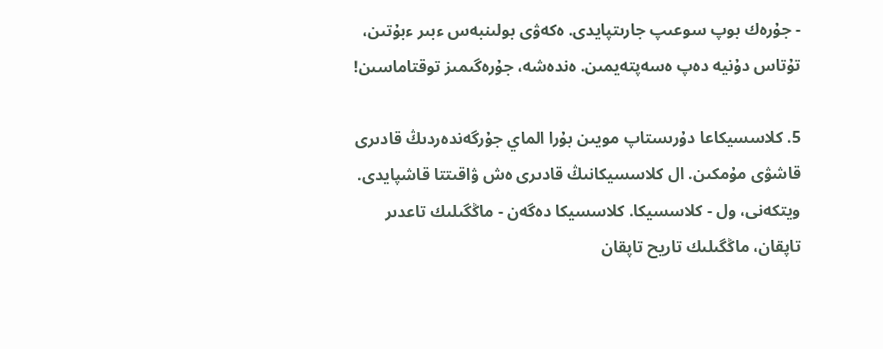- جۇرەك بوپ سوعىپ جارىتپايدى. ەكەۋى بولىنبەس ءبىر ءبۇتىن، تۇتاس دۇنيە دەپ ەسەپتەيمىن. ەندەشە، جۇرەگىمىز توقتاماسىن!

5. كلاسسيكاعا دۇرىستاپ مويىن بۇرا الماي جۇرگەندەردىڭ قادىرى قاشۋى مۇمكىن. ال كلاسسيكانىڭ قادىرى ەش ۋاقىتتا قاشپايدى. ويتكەنى، ول - كلاسسيكا. كلاسسيكا دەگەن - ماڭگىلىك تاعدىر تاپقان، ماڭگىلىك تاريح تاپقان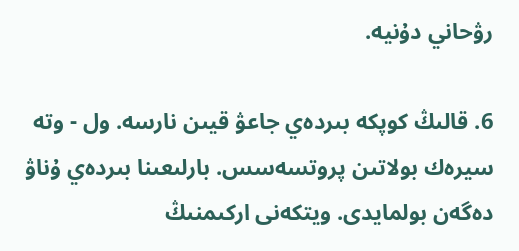رۋحاني دۇنيە.

6. قالىڭ كوپكە بىردەي جاعۋ قيىن نارسە. ول - وتە سيرەك بولاتىن پروتسەسس. بارلىعىنا بىردەي ۇناۋ دەگەن بولمايدى. ويتكەنى اركىمنىڭ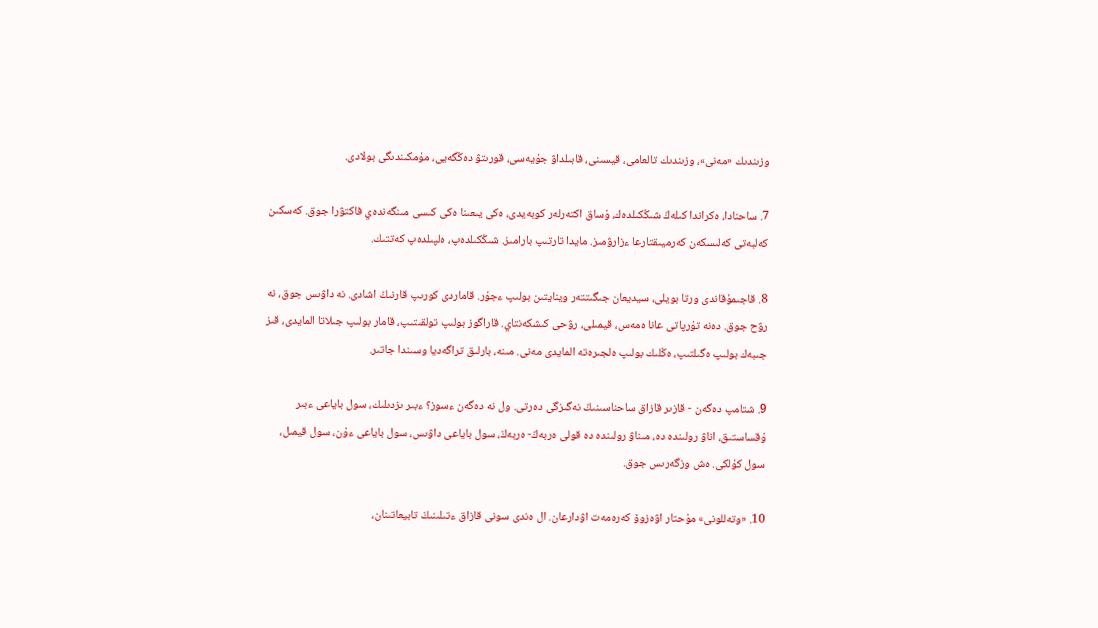وزىندىك «مەنى»، وزىندىك تالعامى، قيسىنى، قابىلداۋ جۇيەسى، قورىتۋ دەڭگەيى، مۇمكىندىگى بولادى.

7. ساحنادا، ەكراندا كىلەڭ شىڭكىلدەك، ۇساق اكتەرلەر كوبەيدى، ەكى يىعىنا ەكى كىسى مىنگەندەي فاكتۋرا جوق. كەسكىن كەلبەتى كەلىسكەن كەرميىقتارعا ءزارۋمىز. مايدا تارتىپ بارامىز. شىڭكىلدەپ، ەلپىلدەپ كەتتىك.

8. قاجىمۇقاندى ورتا بويلى، سيديعان جىگىتتەر وينايتىن بولىپ ءجۇر. قاماردى كورىپ قارنىڭ اشادى. نە داۋىس جوق، نە رۋح جوق. دەنە تۇرپاتى عانا ەمەس، قيمىلى، رۋحى كىشكەنتاي. قاراگوز بولىپ تولقىتىپ، قامار بولىپ جىلاتا المايدى، قىز جىبەك بولىپ ەگىلتىپ، ەڭلىك بولىپ ەلجىرەتە المايدى مەنى. مىنە، بارلىق تراگەديا وسىندا جاتىر.

9. شتامپ دەگەن - قازىر قازاق ساحناسىنىڭ نەگىزگى دەرتى. ول نە دەگەن ءسوز؟ ءبىر ىزدىلىك، سول باياعى ءبىر ۇقساستىق، اناۋ رولىندە دە، مىناۋ رولىندە دە قولى ەربەڭ- ەربەڭ، سول باياعى داۋىس، سول باياعى ءۇن، سول قيمىل، سول كۇلكى. ەش وزگەرىس جوق.

10. «وتەللونى» مۇحتار اۋەزوۆ كەرەمەت اۋدارعان. ال ەندى سونى قازاق ءتىلىنىڭ تابيعاتىنان،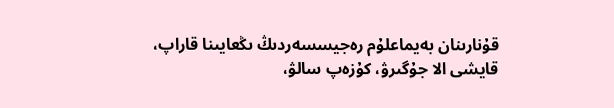قۇنارىنان بەيماعلۇم رەجيسسەردىڭ ىڭعايىنا قاراپ، قايشى الا جۇگىرۋ، كۇزەپ سالۋ،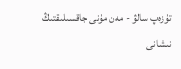تۇزەپ سالۋ - مەن مۇنى جاقسىلىقتىڭ نىشانى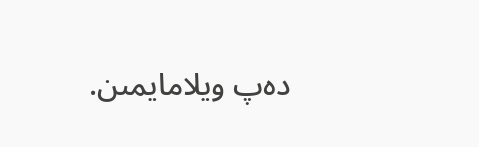دەپ ويلامايمىن.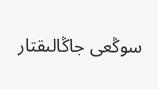سوڭعى جاڭالىقتار